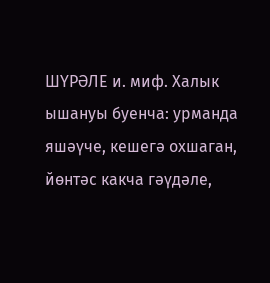ШҮРӘЛЕ и. миф. Халык ышануы буенча: урманда яшәүче, кешегә охшаган, йөнтәс какча гәүдәле,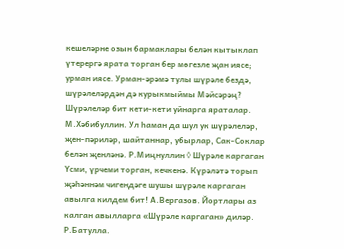кешеләрне озын бармаклары белән кытыклап үтерергә ярата торган бер мөгезле җан иясе; урман иясе. Урман-әрәмә тулы шүрәле бездә, шүрәлеләрдән дә курыкмыймы Мәйсәрәң? Шүрәлеләр бит кети-кети уйнарга яраталар. М.Хәбибуллин. Ул һаман да шул ук шүрәлеләр, җен-пәриләр, шайтаннар, убырлар, Сак-Соклар белән җенләнә. Р.Миңнуллин ◊ Шүрәле каргаган Үсми, үрчеми торган, кечкенә. Күрәләтә торып җәһәннәм чигендәге шушы шүрәле каргаган авылга килдем бит! А.Вергазов. Йортлары аз калган авылларга «Шүрәле каргаган» диләр. Р.Батулла.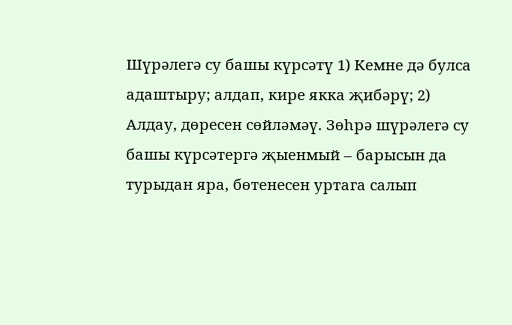Шүрәлегә су башы күрсәтү 1) Кемне дә булса адаштыру; алдап, кире якка җибәрү; 2) Алдау, дөресен сөйләмәү. Зөһрә шүрәлегә су башы күрсәтергә җыенмый – барысын да турыдан яра, бөтенесен уртага салып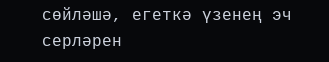сөйләшә, егеткә үзенең эч серләрен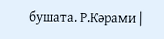бушата. Р.Кәрами |